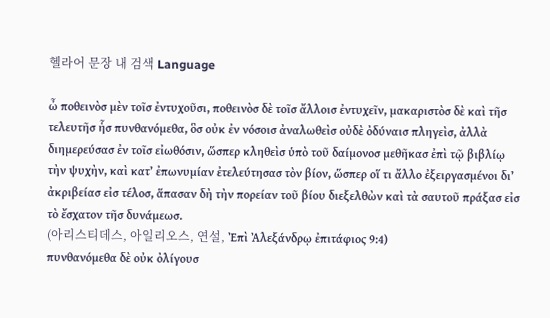헬라어 문장 내 검색 Language

ὦ ποθεινὸσ μὲν τοῖσ ἐντυχοῦσι, ποθεινὸσ δὲ τοῖσ ἄλλοισ ἐντυχεῖν, μακαριστὸσ δὲ καὶ τῆσ τελευτῆσ ἧσ πυνθανόμεθα, ὃσ οὐκ ἐν νόσοισ ἀναλωθεὶσ οὐδὲ ὀδύναισ πληγεὶσ, ἀλλὰ διημερεύσασ ἐν τοῖσ εἰωθόσιν, ὥσπερ κληθεὶσ ὑπὸ τοῦ δαίμονοσ μεθῆκασ ἐπὶ τῷ βιβλίῳ τὴν ψυχὴν, καὶ κατ’ ἐπωνυμίαν ἐτελεύτησασ τὸν βίον, ὥσπερ οἵ τι ἄλλο ἐξειργασμένοι δι’ ἀκριβείασ εἰσ τέλοσ, ἅπασαν δὴ τὴν πορείαν τοῦ βίου διεξελθὼν καὶ τὰ σαυτοῦ πράξασ εἰσ τὸ ἔσχατον τῆσ δυνάμεωσ.
(아리스티데스, 아일리오스, 연설, Ἐπὶ Ἀλεξάνδρῳ ἐπιτάφιος 9:4)
πυνθανόμεθα δὲ οὐκ ὀλίγουσ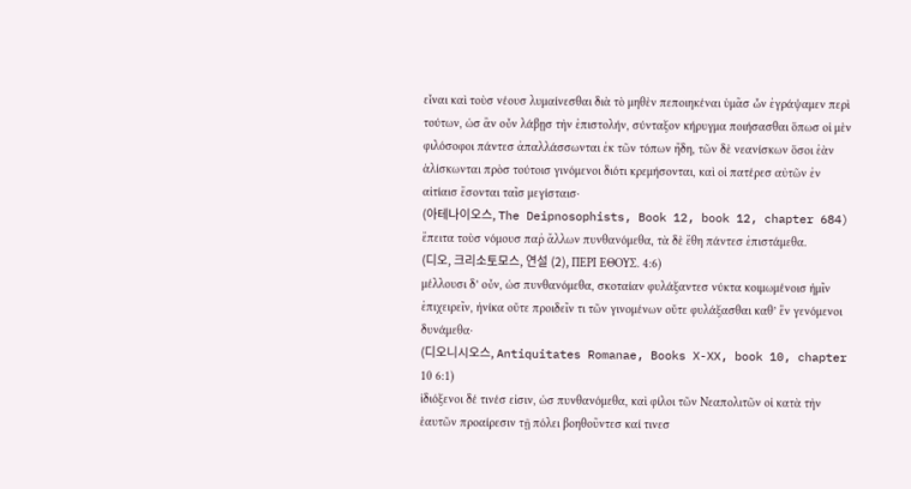εἶναι καὶ τοὺσ νέουσ λυμαίνεσθαι διὰ τὸ μηθὲν πεποιηκέναι ὑμᾶσ ὧν ἐγράψαμεν περὶ τούτων, ὡσ ἂν οὖν λάβῃσ τὴν ἐπιστολήν, σύνταξον κήρυγμα ποιήσασθαι ὅπωσ οἱ μὲν φιλόσοφοι πάντεσ ἀπαλλάσσωνται ἐκ τῶν τόπων ἤδη, τῶν δὲ νεανίσκων ὅσοι ἐὰν ἁλίσκωνται πρὸσ τούτοισ γινόμενοι διότι κρεμήσονται, καὶ οἱ πατέρεσ αὐτῶν ἐν αἰτίαισ ἔσονται ταῖσ μεγίσταισ·
(아테나이오스, The Deipnosophists, Book 12, book 12, chapter 684)
ἔπειτα τοὺσ νόμουσ παῤ ἄλλων πυνθανόμεθα, τὰ δὲ ἔθη πάντεσ ἐπιστάμεθα.
(디오, 크리소토모스, 연설 (2), ΠΕΡΙ ΕΘΟΥΣ. 4:6)
μέλλουσι δ’ οὖν, ὡσ πυνθανόμεθα, σκοταίαν φυλάξαντεσ νύκτα κοιμωμένοισ ἡμῖν ἐπιχειρεῖν, ἡνίκα οὔτε προιδεῖν τι τῶν γινομένων οὔτε φυλάξασθαι καθ’ ἓν γενόμενοι δυνάμεθα·
(디오니시오스, Antiquitates Romanae, Books X-XX, book 10, chapter 10 6:1)
ἰδιόξενοι δέ τινέσ εἰσιν, ὡσ πυνθανόμεθα, καὶ φίλοι τῶν Νεαπολιτῶν οἱ κατὰ τὴν ἑαυτῶν προαίρεσιν τῇ πόλει βοηθοῦντεσ καί τινεσ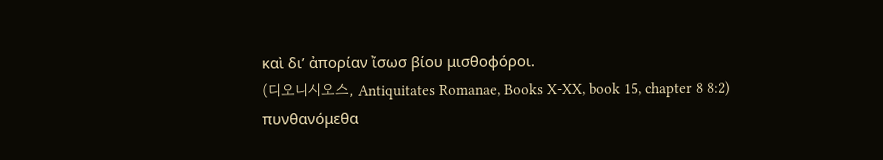καὶ δι’ ἀπορίαν ἴσωσ βίου μισθοφόροι.
(디오니시오스, Antiquitates Romanae, Books X-XX, book 15, chapter 8 8:2)
πυνθανόμεθα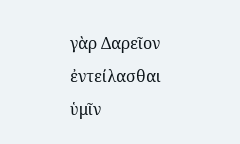γὰρ Δαρεῖον ἐντείλασθαι ὑμῖν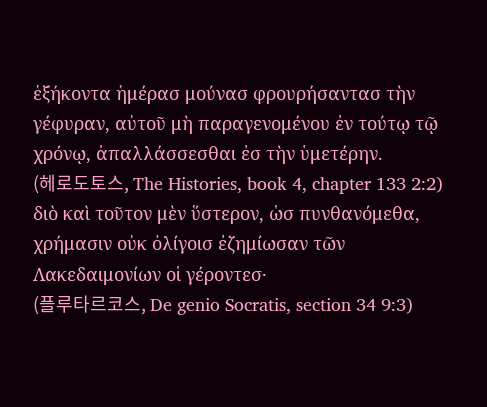ἑξήκοντα ἡμέρασ μούνασ φρουρήσαντασ τὴν γέφυραν, αὐτοῦ μὴ παραγενομένου ἐν τούτῳ τῷ χρόνῳ, ἀπαλλάσσεσθαι ἐσ τὴν ὑμετέρην.
(헤로도토스, The Histories, book 4, chapter 133 2:2)
διὸ καὶ τοῦτον μὲν ὕστερον, ὡσ πυνθανόμεθα, χρήμασιν οὐκ ὀλίγοισ ἐζημίωσαν τῶν Λακεδαιμονίων οἱ γέροντεσ·
(플루타르코스, De genio Socratis, section 34 9:3)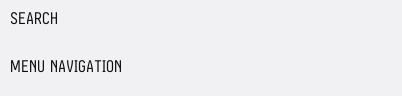SEARCH

MENU NAVIGATION